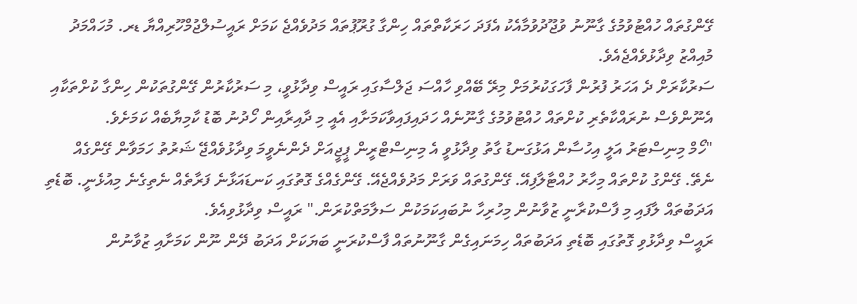ގޭންގުތައް ހުއްޓުވުމުގެ ގާނޫނު ވުޖޫދުވުމާއެކު އެފަދަ ހަރަކާތްތައް ހިންގާ ގުރޫޕުތައް މަދުވެއްޖެ ކަމަށް ރައީސުލްޖުމްހޫރިއްޔާ ޑރ. މުހައްމަދު މުއިއްޒު ވިދާޅުވެއްޖެއެވެ.
ސަރުކާރަށް ދެ އަހަރު ފުރުން ފާހަގަކުރުމަށް މިރޭ ބޭއްވި ހާއްސަ ޖަލްސާގައި ރައީސް ވިދާޅުވީ، މި ސަރުކާރުން ގޭންގުތަކުން ހިންގާ ކުށްތަކާއި އެނޫންވެސް ނުރައްކާތެރި ކުށްތައް ހުއްޓުވުމުގެ ގާނޫނެއް ހަދައިފައިވާކަމަށާއި އެއީ މި ދާއިރާއިން ހޯދުނު ބޮޑު ކާމިޔާބެއް ކަމަށެވެ.
"ހޯމް މިނިސްޓަރު އަލީ އިހުސާން އަޅުގަނޑު ގާތު ވިދާޅުވީ އެ މިނިސްޓްރީން ޕީޖީއަށް ދެންނެވީމަ ވިދާޅުވެއްޖޭ ޝަރުތު ހަމަވާން ގޭންގެއް ނެތޭ. ގޭންގު ކުށްތައް މިހާރު ހުއްޓާލާފިއޭ. ގޭންގުތައް ވަރަށް މަދުވެއްޖެއޭ. ގޭންގެއްގެ ގޮތުގައި ކަނޑައަޅާނެ ފަރާތެއް ނެތިގެނެ މިއުޅެނީ. ބޮޑެތި އަދަބުތައް ލާފައި މި ފާސްކުރާނީ ޒުވާނުން މިހުރިހާ ނުބައިކަމަކުން ސަލާމަތްކުރަން." ރައީސް ވިދާޅުވިއެވެ.
ރައީސް ވިދާޅުވި ގޮތުގައި ބޮޑެތި އަދަބުތައް ހިމަނައިގެން ގާނޫނުތައް ފާސްކުރަނީ ބަޔަކަށް އަދަބު ދޭން ނޫން ކަމަށާއި ޒުވާނުން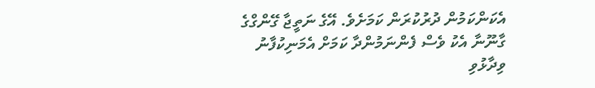އެކަންކަމުން ދުރުކުރަން ކަމަށެވެ. އޭގެ ނަތީޖާ ގޭންގްގެ ގާނޫނާ އެކު ވެސް ފެންނަމުންދާ ކަމަށް އެމަނިކުފާނު ވިދާޅުވި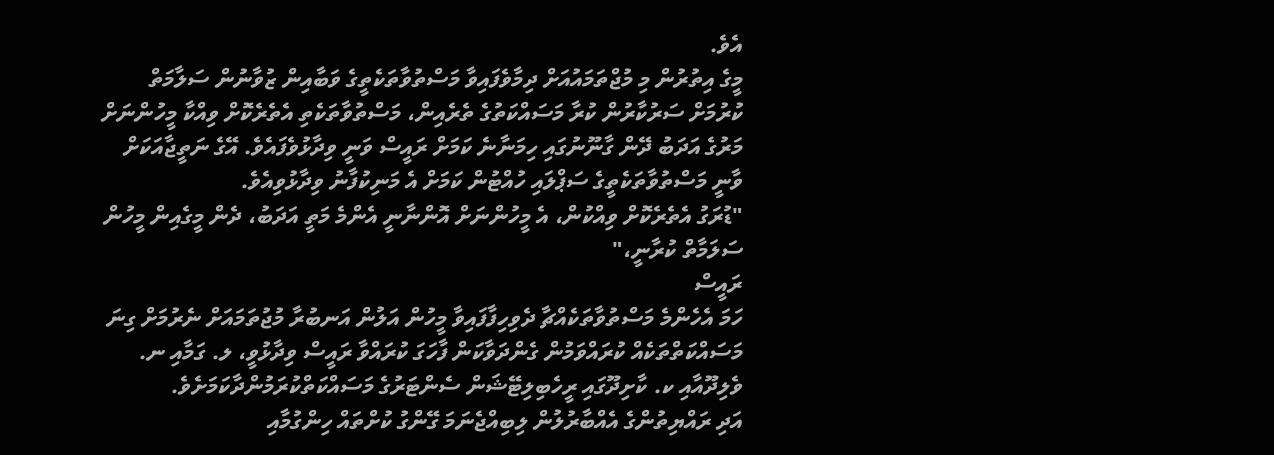އެވެ.
މީގެ އިތުރުން މި މުޖްތަމައުއަށް ދިމާވެފައިވާ މަސްތުވާތަކެތީގެ ވަބާއިން ޒުވާނުން ސަލާމަތް ކުރުމަށް ސަރުކާރުން ކުރާ މަސައްކަތުގެ ތެރެއިން، މަސްތުވާތަކެތި އެތެރެކޮށް ވިއްކާ މީހުންނަށް މަރުގެ އަދަބު ދޭން ގާނޫނުގައި ހިމަނާނެ ކަމަށް ރައީސް ވަނީ ވިދާޅުވެފައެވެ. އޭގެ ނަތީޖާއަކަށް ވާނީ މަސްތުވާތަކެތީގެ ސަޕްލައި ހުއްޓުން ކަމަށް އެ މަނިކުފާނު ވިދާޅުވިއެވެ.
"ޑުރަގު އެތެރެކޮށް ވިއްކުން، އެ މީހުންނަށް އޮންނާނީ އެންމެ މަތީ އަދަބު، ދެން މީގެއިން މީހުން ސަލަމާތް ކުރާނީ،"
ރައީސް
ހަމަ އެހެންމެ މަސްތުވާތަކެއްޗާ ދެވިހިފާފައިވާ މީހުން އަލުން އަނބުރާ މުޖުތަމައަށް ނެރުމަށް ގިނަ މަސައްކަތްތަކެއް ކުރައްވަމުން ގެންދަވާކަން ފާހަގަ ކުރައްވާ ރައީސް ވިދާޅުވީ، ލ. ގަމާއި ނ. ވެލިދޫއާއި ކ. ކާށިދޫގައި ރީހެބިލިޓޭޝަން ސެންޓަރުގެ މަސައްކަތްކުރަމުންދާކަމަށެވެ.
އަދި ރައްޔިތުންގެ އެއްބާރުލުން ލިބިއްޖެނަމަ ގޭންގު ކުށްތައް ހިންގުމާއި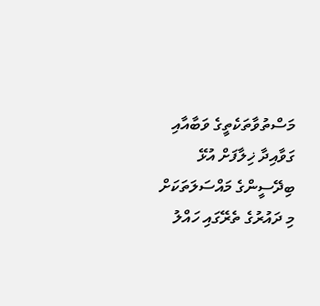މަސްތުވާތަކެތީގެ ވަބާއާއި ގަވާއިދާ ޚިލާފަށް އުޅޭ ބިދޭސީންގެ މައްސަލަތަކަށް މި ދައުރުގެ ތެރޭގައި ހައްލު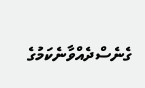ގެނެސްދެއްވާނެކަމުގެ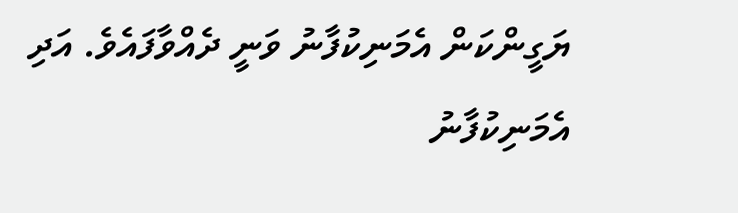ޔަގީންކަން އެމަނިކުފާނު ވަނީ ދެއްވާފައެވެ. އަދި އެމަނިކުފާނު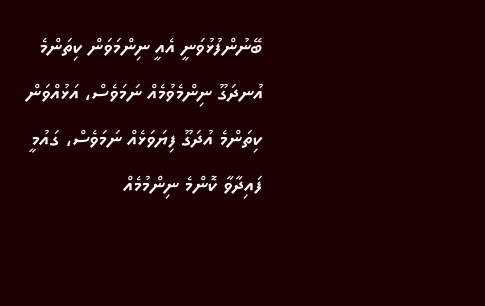ބޭނުންފުޅުވަނީ އެއީ ނިންމަވަން ކިތަންމެ އުނދަގޫ ނިންމެވުމެއް ނަމަވެސް، އަޅުއްވަން ކިތަންމެ އުދަގޫ ފިޔަވަޅެއް ނަމަވެސް، ގައުމީ ފައިދާވާ ކޮންމެ ނިންމުމެއް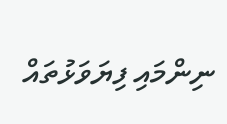ނިންމައި ފިޔަވަޅުތައް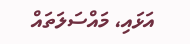އަޅައި، މައްސަލަތައް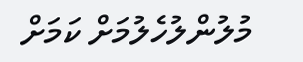މުލުންލުހެލުމަށް ކަމަށް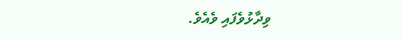ވިދާޅުވެފައި ވެއެވެ.